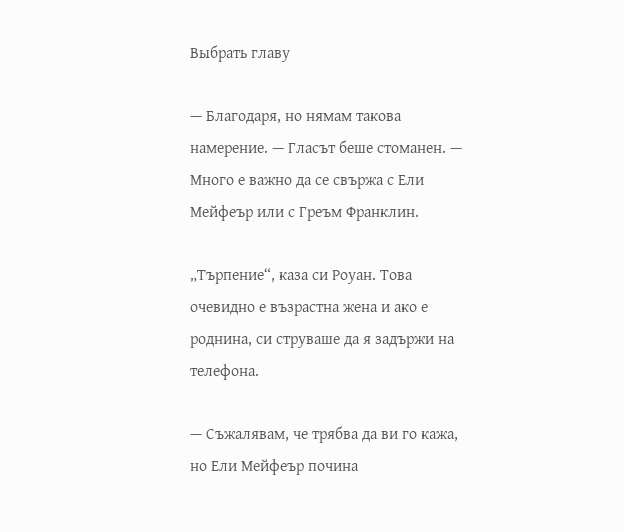Выбрать главу

— Благодаря, но нямам такова намерение. — Гласът беше стоманен. — Много е важно да се свържа с Ели Мейфеър или с Греъм Франклин.

„Търпение“, каза си Роуан. Това очевидно е възрастна жена и ако е роднина, си струваше да я задържи на телефона.

— Съжалявам, че трябва да ви го кажа, но Ели Мейфеър почина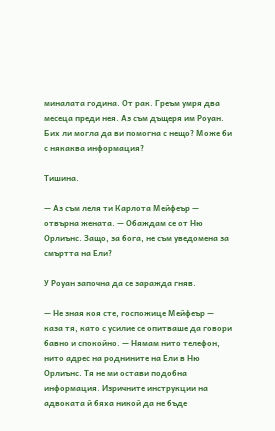миналата година. От рак. Греъм умря два месеца преди нея. Аз съм дъщеря им Роуан. Бих ли могла да ви помогна с нещо? Може би с някаква информация?

Тишина.

— Аз съм леля ти Карлота Мейфеър — отвърна жената. — Обаждам се от Ню Орлиънс. Защо, за бога, не съм уведомена за смъртта на Ели?

У Роуан започна да се заражда гняв.

— Не зная коя сте, госпожице Мейфеър — каза тя, като с усилие се опитваше да говори бавно и спокойно. — Нямам нито телефон, нито адрес на роднините на Ели в Ню Орлиънс. Тя не ми остави подобна информация. Изричните инструкции на адвоката й бяха никой да не бъде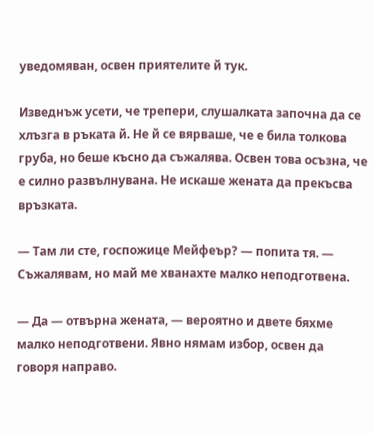уведомяван, освен приятелите й тук.

Изведнъж усети, че трепери, слушалката започна да се хлъзга в ръката й. Не й се вярваше, че е била толкова груба, но беше късно да съжалява. Освен това осъзна, че е силно развълнувана. Не искаше жената да прекъсва връзката.

— Там ли сте, госпожице Мейфеър? — попита тя. — Съжалявам, но май ме хванахте малко неподготвена.

— Да — отвърна жената, — вероятно и двете бяхме малко неподготвени. Явно нямам избор, освен да говоря направо.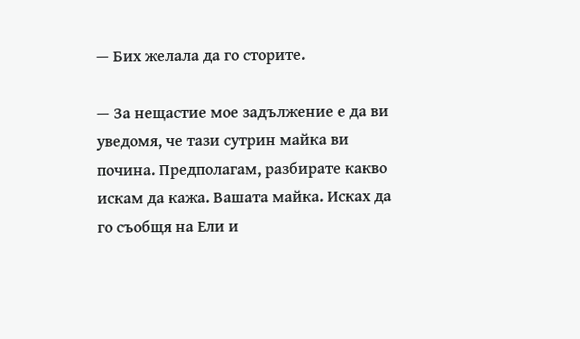— Бих желала да го сторите.

— За нещастие мое задължение е да ви уведомя, че тази сутрин майка ви почина. Предполагам, разбирате какво искам да кажа. Вашата майка. Исках да го съобщя на Ели и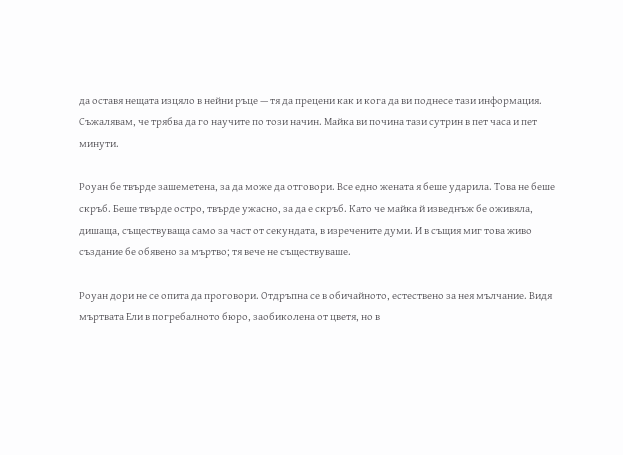да оставя нещата изцяло в нейни ръце — тя да прецени как и кога да ви поднесе тази информация. Съжалявам, че трябва да го научите по този начин. Майка ви почина тази сутрин в пет часа и пет минути.

Роуан бе твърде зашеметена, за да може да отговори. Все едно жената я беше ударила. Това не беше скръб. Беше твърде остро, твърде ужасно, за да е скръб. Като че майка й изведнъж бе оживяла, дишаща, съществуваща само за част от секундата, в изречените думи. И в същия миг това живо създание бе обявено за мъртво; тя вече не съществуваше.

Роуан дори не се опита да проговори. Отдръпна се в обичайното, естествено за нея мълчание. Видя мъртвата Ели в погребалното бюро, заобиколена от цветя, но в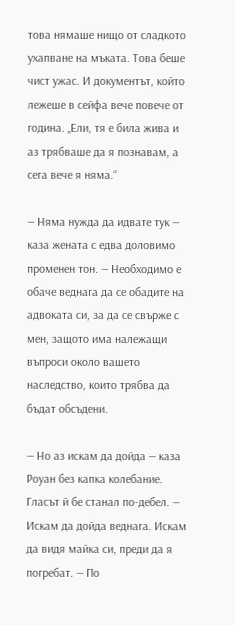това нямаше нищо от сладкото ухапване на мъката. Това беше чист ужас. И документът, който лежеше в сейфа вече повече от година. „Ели, тя е била жива и аз трябваше да я познавам, а сега вече я няма.“

— Няма нужда да идвате тук — каза жената с едва доловимо променен тон. — Необходимо е обаче веднага да се обадите на адвоката си, за да се свърже с мен, защото има належащи въпроси около вашето наследство, които трябва да бъдат обсъдени.

— Но аз искам да дойда — каза Роуан без капка колебание. Гласът й бе станал по-дебел. — Искам да дойда веднага. Искам да видя майка си, преди да я погребат. — По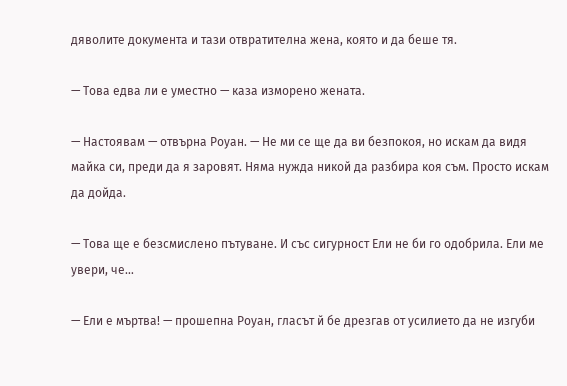дяволите документа и тази отвратителна жена, която и да беше тя.

— Това едва ли е уместно — каза изморено жената.

— Настоявам — отвърна Роуан. — Не ми се ще да ви безпокоя, но искам да видя майка си, преди да я заровят. Няма нужда никой да разбира коя съм. Просто искам да дойда.

— Това ще е безсмислено пътуване. И със сигурност Ели не би го одобрила. Ели ме увери, че…

— Ели е мъртва! — прошепна Роуан, гласът й бе дрезгав от усилието да не изгуби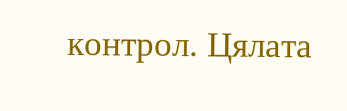контрол. Цялата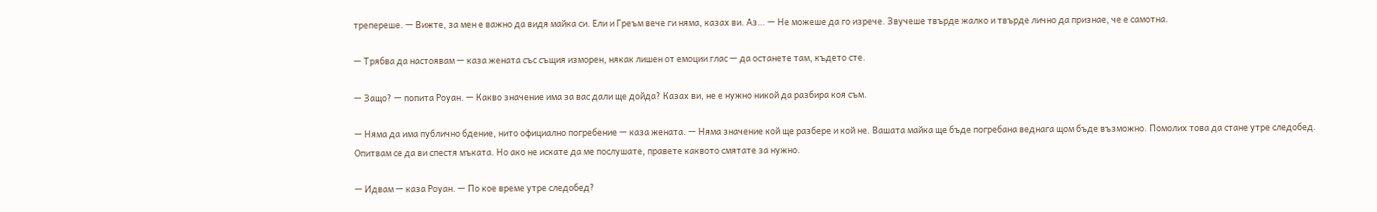трепереше. — Вижте, за мен е важно да видя майка си. Ели и Греъм вече ги няма, казах ви. Аз… — Не можеше да го изрече. Звучеше твърде жалко и твърде лично да признае, че е самотна.

— Трябва да настоявам — каза жената със същия изморен, някак лишен от емоции глас — да останете там, където сте.

— Защо? — попита Роуан. — Какво значение има за вас дали ще дойда? Казах ви, не е нужно никой да разбира коя съм.

— Няма да има публично бдение, нито официално погребение — каза жената. — Няма значение кой ще разбере и кой не. Вашата майка ще бъде погребана веднага щом бъде възможно. Помолих това да стане утре следобед. Опитвам се да ви спестя мъката. Но ако не искате да ме послушате, правете каквото смятате за нужно.

— Идвам — каза Роуан. — По кое време утре следобед?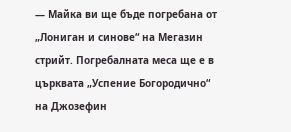— Майка ви ще бъде погребана от „Лониган и синове“ на Мегазин стрийт. Погребалната меса ще е в църквата „Успение Богородично“ на Джозефин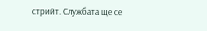стрийт. Службата ще се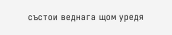състои веднага щом уредя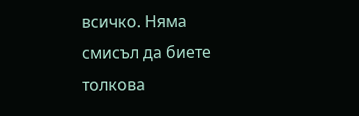всичко. Няма смисъл да биете толкова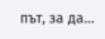път, за да…